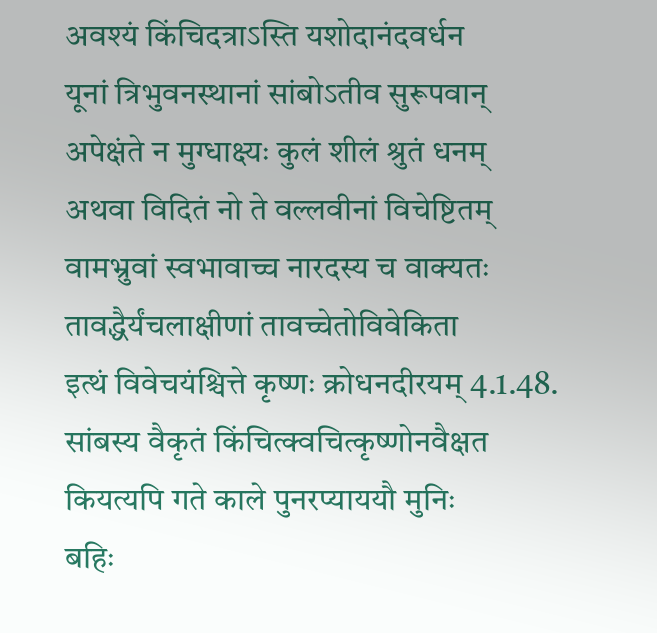अवश्यं किंचिदत्राऽस्ति यशोदानंदवर्धन
यूनां त्रिभुवनस्थानां सांबोऽतीव सुरूपवान्
अपेक्षंते न मुग्धाक्ष्यः कुलं शीलं श्रुतं धनम्
अथवा विदितं नो ते वल्लवीनां विचेष्टितम्
वामभ्रुवां स्वभावाच्च नारदस्य च वाक्यतः
तावद्धैर्यंचलाक्षीणां तावच्चेतोविवेकिता
इत्थं विवेचयंश्चित्ते कृष्णः क्रोधनदीरयम् 4.1.48.
सांबस्य वैकृतं किंचित्क्वचित्कृष्णोनवैक्षत
कियत्यपि गते काले पुनरप्याययौ मुनिः
बहिः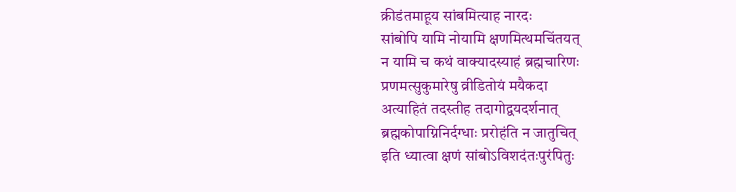क्रीडंतमाहूय सांबमित्याह नारदः
सांबोपि यामि नोयामि क्षणमित्थमचिंतयत्
न यामि च कथं वाक्यादस्याहं ब्रह्मचारिणः
प्रणमत्सुकुमारेषु व्रीडितोयं मयैकदा
अत्याहितं तदस्तीह तदागोद्वयदर्शनात्
ब्रह्मकोपाग्निनिर्दग्धाः प्ररोहंति न जातुचित्
इति ध्यात्वा क्षणं सांबोऽविशदंतःपुरंपितुः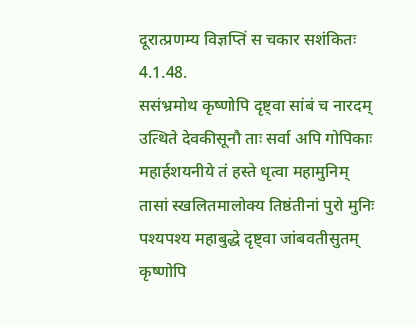दूरात्प्रणम्य विज्ञप्तिं स चकार सशंकितः 4.1.48.
ससंभ्रमोथ कृष्णोपि दृष्ट्वा सांबं च नारदम्
उत्थिते देवकीसूनौ ताः सर्वा अपि गोपिकाः
महार्हशयनीये तं हस्ते धृत्वा महामुनिम्
तासां स्खलितमालोक्य तिष्ठंतीनां पुरो मुनिः
पश्यपश्य महाबुद्धे दृष्ट्वा जांबवतीसुतम्
कृष्णोपि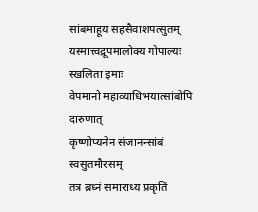सांबमाहूय सहसैवाशपत्सुतम्
यस्मात्त्वद्रूपमालोक्य गोपाल्यः स्खलिता इमाः
वेपमानो महाव्याधिभयात्सांबोपि दारुणात्
कृष्णोप्यनेन संजानन्सांबं स्वसुतमौरसम्
तत्र ब्रध्नं समाराध्य प्रकृतिं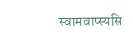स्वामवाप्स्यसि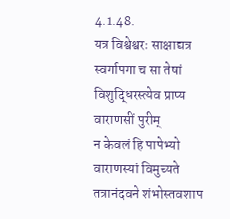4.1.48.
यत्र विश्वेश्वरः साक्षाद्यत्र स्वर्गापगा च सा तेषां विशुद्धिरस्त्येव प्राप्य वाराणसीं पुरीम्
न केवलं हि पापेभ्यो वाराणस्यां विमुच्यते
तत्रानंदवने शंभोस्तवशाप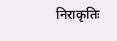निराकृतिः